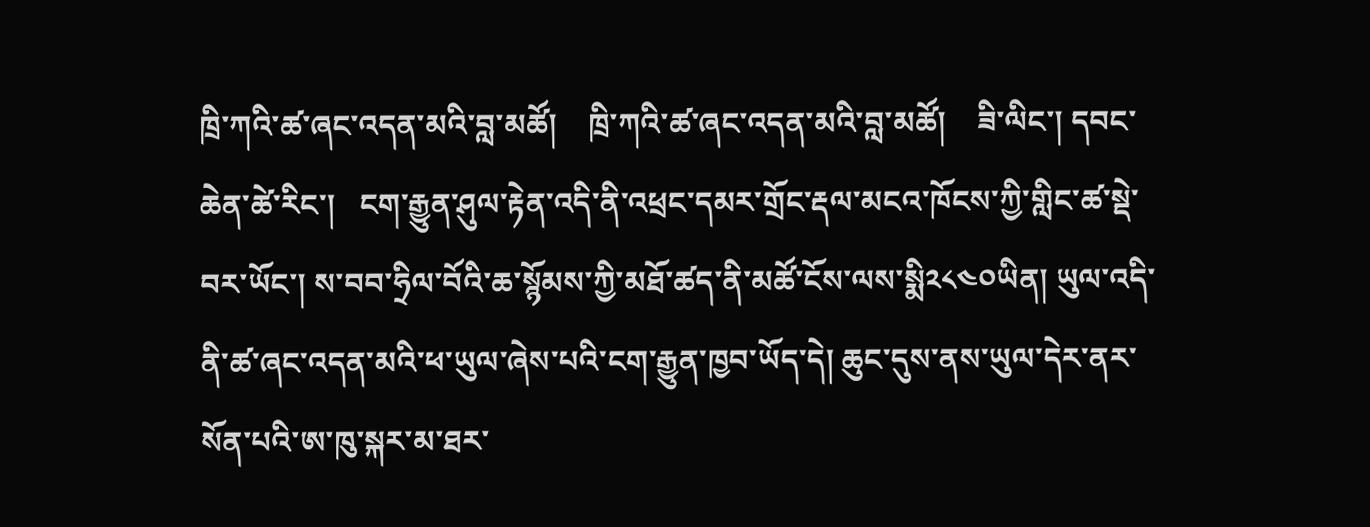ཁྲི་ཀའི་ཚ་ཞང་འདན་མའི་བླ་མཚོ།    ཁྲི་ཀའི་ཚ་ཞང་འདན་མའི་བླ་མཚོ།    ཟི་ལིང་། དབང་ཆེན་ཚེ་རིང་།   ངག་རྒྱུན་ཤུལ་རྟེན་འདི་ནི་འཕྲང་དམར་གྲོང་རྡལ་མངའ་ཁོངས་ཀྱི་གླིང་ཚ་སྡེ་བར་ཡོང་། ས་བབ་ཧྲིལ་བོའི་ཆ་སྙོམས་ཀྱི་མཐོ་ཚད་ནི་མཚོ་ངོས་ལས་སྨི༢༨༤༠ཡིན། ཡུལ་འདི་ནི་ཚ་ཞང་འདན་མའི་ཕ་ཡུལ་ཞེས་པའི་ངག་རྒྱུན་ཁྱབ་ཡོད་དེ། ཆུང་དུས་ནས་ཡུལ་དེར་ནར་སོན་པའི་ཨ་ཁུ་སྐར་མ་ཐར་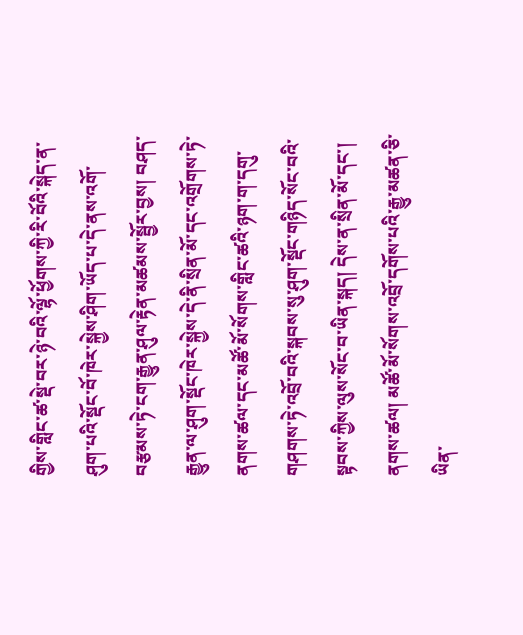གྱིས་གླིང་ཚ་སྡེ་བར་ཉེ་བའི་ལྷོ་ཕྱོགས་ཀྱི་རི་བོའི་སྐེད་ན་ཤུག་པའི་སྡོང་བོ་ཁེར་སྐྱེས་ཤིག་ཡོད་པ་དེ་ནས་འགོ་བརྩམས་ཏེ་ངག་རྒྱུན་ཤུལ་རྟེན་མཚམས་སྦྱོར་བྱས། བཤད་རྒྱུན་ལ་ཤུག་སྡོང་ཁེར་སྐྱེས་དེ་ནི་སྲིན་མོ་དང་འགྲོགས་ཏེ་ནགས་ཚལ་དང་མཚོ་མོ་སོགས་གླིང་ཚའི་ཉག་ག་དགུ་གཤགས་ཏེ་འབྲོ་བའི་སྐབས་སུ་ཤུག་སྡོང་གཉིད་སོང་བའི་སྟབས་ཀྱིས་ལུས་སོང་བ་ཡིན་སྐད། དེས་ན་སྲིན་མོ་དང་། ནགས་ཚལ། མཚོ་མོ་སོགས་འབྲོ་དགོས་པའི་རྒྱུ་མཚན་ཅི་ཡིན་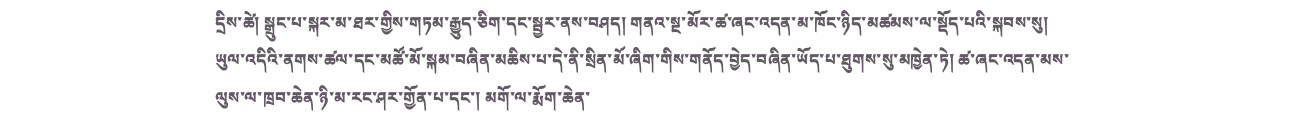དྲིས་ཚེ། སྒྲུང་པ་སྐར་མ་ཐར་གྱིས་གཏམ་རྒྱུད་ཅིག་དང་སྦྱར་ནས་བཤད། གནའ་སྔ་མོར་ཚ་ཞང་འདན་མ་ཁོང་ཉིད་མཚམས་ལ་སྡོད་པའི་སྐབས་སུ། ཡུལ་འདིའི་ནགས་ཚལ་དང་མཚོ་མོ་སྐམ་བཞིན་མཆིས་པ་དེ་ནི་སྲིན་མོ་ཞིག་གིས་གནོད་བྱེད་བཞིན་ཡོད་པ་ཐུགས་སུ་མཁྱེན་ཏེ། ཚ་ཞང་འདན་མས་ལུས་ལ་ཁྲབ་ཆེན་ཉི་མ་རང་ཤར་གྱོན་པ་དང་། མགོ་ལ་རྨོག་ཆེན་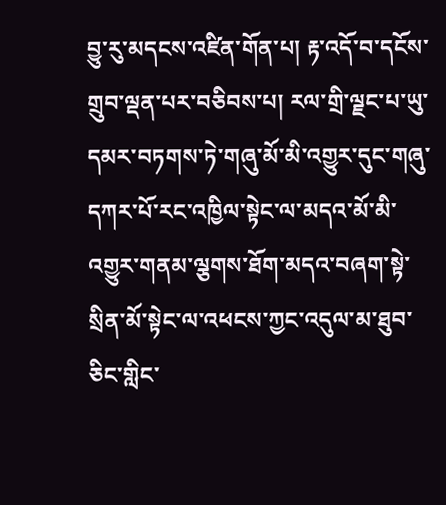བྱུ་རུ་མདངས་འཛིན་གོན་པ། རྟ་འདོ་བ་དངོས་གྲུབ་ལྡན་པར་བཅིབས་པ། རལ་གྲི་ལྗང་པ་ཡུ་དམར་བཏགས་ཏེ་གཞུ་མོ་མི་འགྱུར་དུང་གཞུ་དཀར་པོ་རང་འཁྱིལ་སྟེང་ལ་མདའ་མོ་མི་འགྱུར་གནམ་ལྕགས་ཐོག་མདའ་བཞག་སྟེ་སྲིན་མོ་སྟེང་ལ་འཕངས་ཀྱང་འདུལ་མ་ཐུབ་ཅིང་གླིང་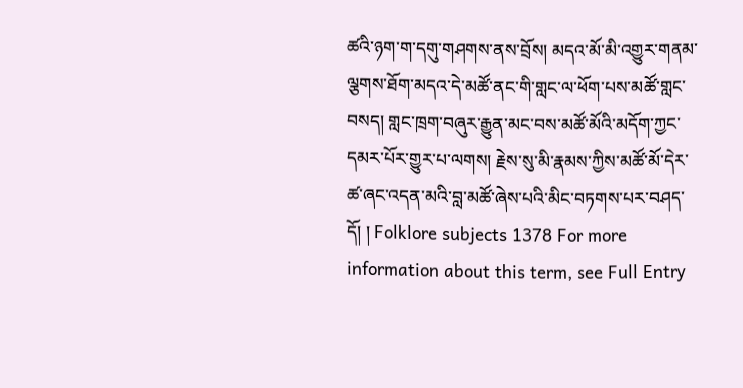ཚའི་ཉག་ག་དགུ་གཤགས་ནས་བྲོས། མདའ་མོ་མི་འགྱུར་གནམ་ལྕགས་ཐོག་མདའ་དེ་མཚོ་ནང་གི་གླང་ལ་ཕོག་པས་མཚོ་གླང་བསད། གླང་ཁྲག་བཞུར་རྒྱུན་མང་བས་མཚོ་མོའི་མདོག་ཀྱང་དམར་པོར་གྱུར་པ་ལགས། རྗེས་སུ་མི་རྣམས་ཀྱིས་མཚོ་མོ་དེར་ཚ་ཞང་འདན་མའི་བླ་མཚོ་ཞེས་པའི་མིང་བཏགས་པར་བཤད་དོ། ། Folklore subjects 1378 For more information about this term, see Full Entry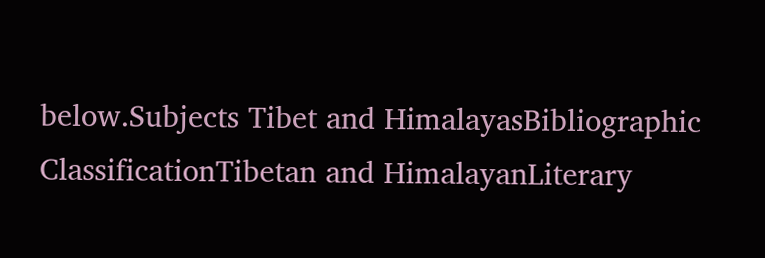below.Subjects Tibet and HimalayasBibliographic ClassificationTibetan and HimalayanLiterary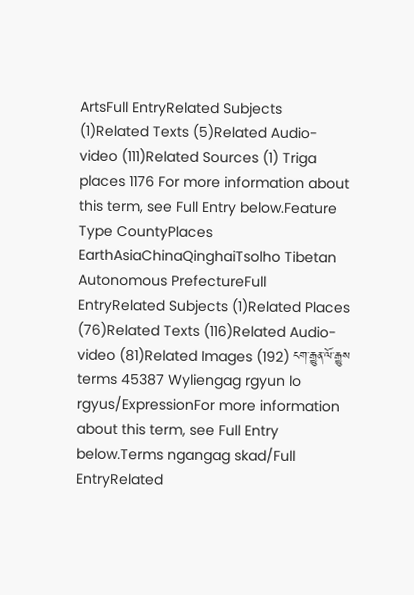ArtsFull EntryRelated Subjects (1)Related Texts (5)Related Audio-video (111)Related Sources (1) Triga places 1176 For more information about this term, see Full Entry below.Feature Type CountyPlaces EarthAsiaChinaQinghaiTsolho Tibetan Autonomous PrefectureFull EntryRelated Subjects (1)Related Places (76)Related Texts (116)Related Audio-video (81)Related Images (192) ངག་རྒྱུན་ལོ་རྒྱུས terms 45387 Wyliengag rgyun lo rgyus/ExpressionFor more information about this term, see Full Entry below.Terms ngangag skad/Full EntryRelated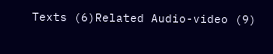Texts (6)Related Audio-video (9)